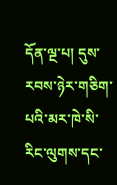དོན་ལྔ་པ། དུས་རབས་ཉེར་གཅིག་པའི་མར་ཁེ་སི་རིང་ལུགས་དང་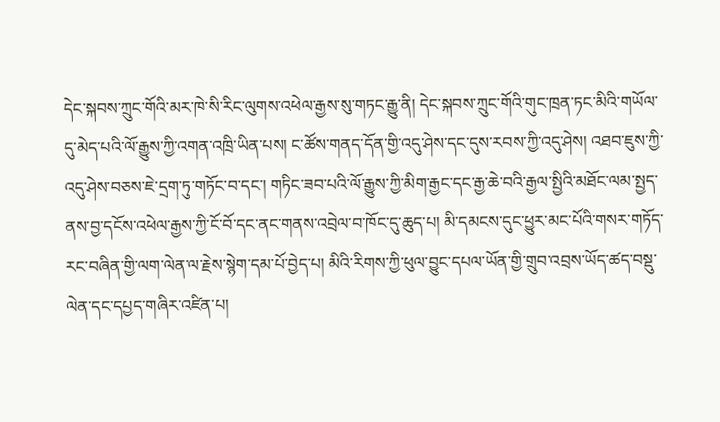དེང་སྐབས་ཀྲུང་གོའི་མར་ཁེ་སི་རིང་ལུགས་འཕེལ་རྒྱས་སུ་གཏང་རྒྱུ་ནི། དེང་སྐབས་ཀྲུང་གོའི་གུང་ཁྲན་ཏང་མིའི་གཡོལ་དུ་མེད་པའི་ལོ་རྒྱུས་ཀྱི་འགན་འཁྲི་ཡིན་པས། ང་ཚོས་གནད་དོན་གྱི་འདུ་ཤེས་དང་དུས་རབས་ཀྱི་འདུ་ཤེས། འཐབ་ཇུས་ཀྱི་འདུ་ཤེས་བཅས་ཇེ་དྲག་ཏུ་གཏོང་བ་དང་། གཏིང་ཟབ་པའི་ལོ་རྒྱུས་ཀྱི་མིག་རྒྱང་དང་རྒྱ་ཆེ་བའི་རྒྱལ་སྤྱིའི་མཐོང་ལམ་སྤྱད་ནས་བྱ་དངོས་འཕེལ་རྒྱས་ཀྱི་ངོ་བོ་དང་ནང་གནས་འབྲེལ་བ་ཁོང་དུ་ཆུད་པ། མི་དམངས་དུང་ཕྱུར་མང་པོའི་གསར་གཏོད་རང་བཞིན་གྱི་ལག་ལེན་ལ་རྗེས་སྙེག་དམ་པོ་བྱེད་པ། མིའི་རིགས་ཀྱི་ཕུལ་བྱུང་དཔལ་ཡོན་གྱི་གྲུབ་འབྲས་ཡོད་ཚད་བསྡུ་ལེན་དང་དཔྱད་གཞིར་འཛིན་པ།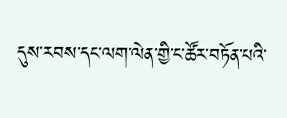དུས་རབས་དང་ལག་ལེན་གྱི་ང་ཚོར་བཏོན་པའི་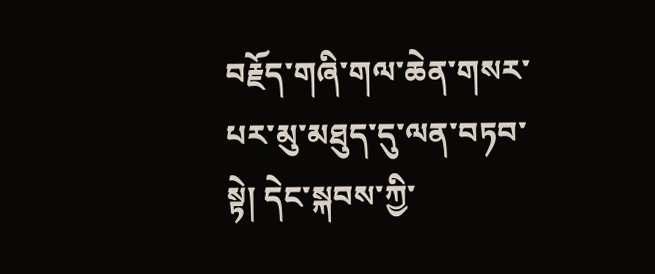བརྗོད་གཞི་གལ་ཆེན་གསར་པར་མུ་མཐུད་དུ་ལན་བཏབ་སྟེ། དེང་སྐབས་ཀྱི་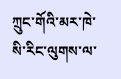ཀྲུང་གོའི་མར་ཁེ་སི་རིང་ལུགས་ལ་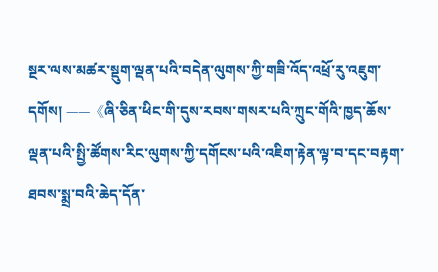སྔར་ལས་མཚར་སྡུག་ལྡན་པའི་བདེན་ལུགས་ཀྱི་གཟི་འོད་འཕྲོ་རུ་འཇུག་དགོས། ——《ཞི་ཅིན་ཕིང་གི་དུས་རབས་གསར་པའི་ཀྲུང་གོའི་ཁྱད་ཆོས་ལྡན་པའི་སྤྱི་ཚོགས་རིང་ལུགས་ཀྱི་དགོངས་པའི་འཇིག་རྟེན་ལྟ་བ་དང་བརྟག་ཐབས་སྨྲ་བའི་ཆེད་དོན་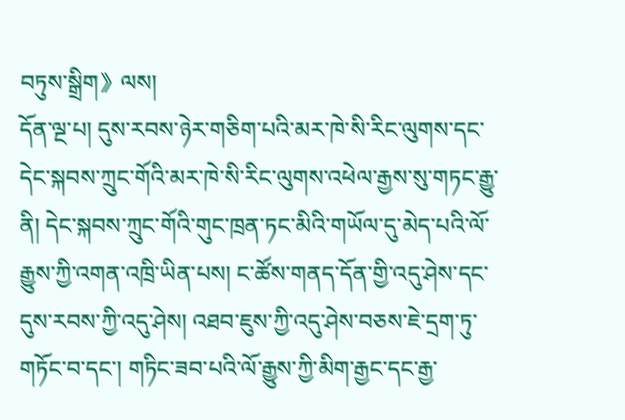བཏུས་སྒྲིག》ལས།
དོན་ལྔ་པ། དུས་རབས་ཉེར་གཅིག་པའི་མར་ཁེ་སི་རིང་ལུགས་དང་དེང་སྐབས་ཀྲུང་གོའི་མར་ཁེ་སི་རིང་ལུགས་འཕེལ་རྒྱས་སུ་གཏང་རྒྱུ་ནི། དེང་སྐབས་ཀྲུང་གོའི་གུང་ཁྲན་ཏང་མིའི་གཡོལ་དུ་མེད་པའི་ལོ་རྒྱུས་ཀྱི་འགན་འཁྲི་ཡིན་པས། ང་ཚོས་གནད་དོན་གྱི་འདུ་ཤེས་དང་དུས་རབས་ཀྱི་འདུ་ཤེས། འཐབ་ཇུས་ཀྱི་འདུ་ཤེས་བཅས་ཇེ་དྲག་ཏུ་གཏོང་བ་དང་། གཏིང་ཟབ་པའི་ལོ་རྒྱུས་ཀྱི་མིག་རྒྱང་དང་རྒྱ་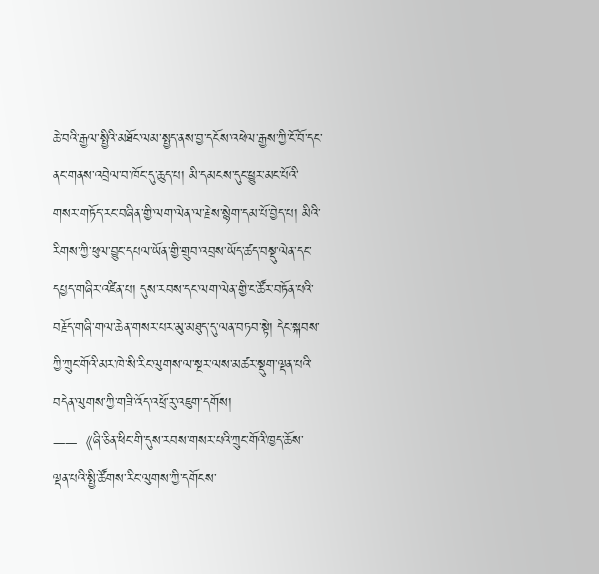ཆེ་བའི་རྒྱལ་སྤྱིའི་མཐོང་ལམ་སྤྱད་ནས་བྱ་དངོས་འཕེལ་རྒྱས་ཀྱི་ངོ་བོ་དང་ནང་གནས་འབྲེལ་བ་ཁོང་དུ་ཆུད་པ། མི་དམངས་དུང་ཕྱུར་མང་པོའི་གསར་གཏོད་རང་བཞིན་གྱི་ལག་ལེན་ལ་རྗེས་སྙེག་དམ་པོ་བྱེད་པ། མིའི་རིགས་ཀྱི་ཕུལ་བྱུང་དཔལ་ཡོན་གྱི་གྲུབ་འབྲས་ཡོད་ཚད་བསྡུ་ལེན་དང་དཔྱད་གཞིར་འཛིན་པ། དུས་རབས་དང་ལག་ལེན་གྱི་ང་ཚོར་བཏོན་པའི་བརྗོད་གཞི་གལ་ཆེན་གསར་པར་མུ་མཐུད་དུ་ལན་བཏབ་སྟེ། དེང་སྐབས་ཀྱི་ཀྲུང་གོའི་མར་ཁེ་སི་རིང་ལུགས་ལ་སྔར་ལས་མཚར་སྡུག་ལྡན་པའི་བདེན་ལུགས་ཀྱི་གཟི་འོད་འཕྲོ་རུ་འཇུག་དགོས།
——《ཞི་ཅིན་ཕིང་གི་དུས་རབས་གསར་པའི་ཀྲུང་གོའི་ཁྱད་ཆོས་ལྡན་པའི་སྤྱི་ཚོགས་རིང་ལུགས་ཀྱི་དགོངས་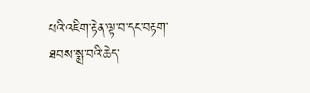པའི་འཇིག་རྟེན་ལྟ་བ་དང་བརྟག་ཐབས་སྨྲ་བའི་ཆེད་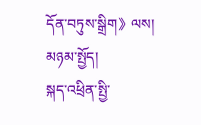དོན་བཏུས་སྒྲིག》ལས།
མཉམ་སྤྱོད།
སྐད་འཕྲིན་སྤྱི་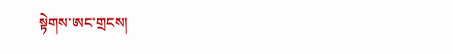སྟེགས་ཨང་གྲངས།